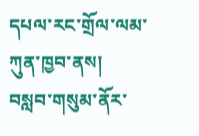དཔལ་རང་གྲོལ་ལམ་ཀུན་ཁྱབ་ནས།
བསླབ་གསུམ་ནོར་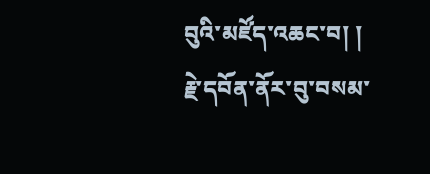བུའི་མཛོད་འཆང་བ། །
རྗེ་དབོན་ནོར་བུ་བསམ་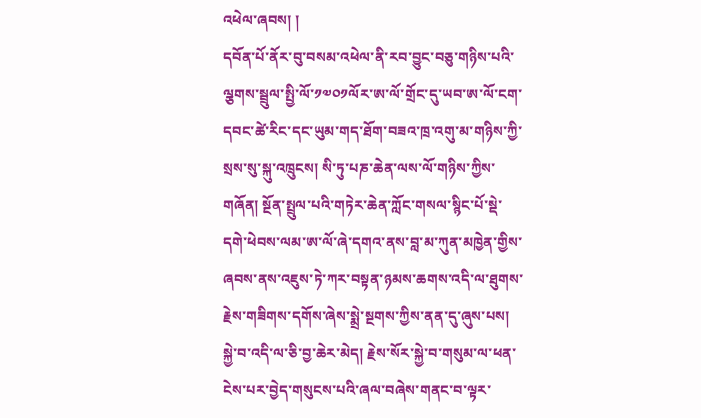འཕེལ་ཞབས། །
དབོན་པོ་ནོར་བུ་བསམ་འཕེལ་ནི་རབ་བྱུང་བཅུ་གཉིས་པའི་ལྕགས་སྦྲུལ་སྤྱི་ལོ་༡༧༠༡ལོར་ཨ་ལོ་གྲོང་དུ་ཡབ་ཨ་ལོ་ངག་དབང་ཚེ་རིང་དང་ཡུམ་གད་ཐོག་བཟའ་ཁྲ་འགུ་མ་གཉིས་ཀྱི་སྲས་སུ་སྐུ་འཁྲུངས། སི་ཏུ་པཎ་ཆེན་ལས་ལོ་གཉིས་ཀྱིས་གཞོན། སྔོན་སྤྲུལ་པའི་གཏེར་ཆེན་ཀློང་གསལ་སྙིང་པོ་སྡེ་དགེ་ཕེབས་ལམ་ཨ་ལོ་ཞེ་དགའ་ནས་བླ་མ་ཀུན་མཁྱེན་གྱིས་ཞབས་ནས་འཇུས་ཏེ་ཀར་བསྟན་ཉམས་ཆགས་འདི་ལ་ཐུགས་རྗེས་གཟིགས་དགོས་ཞེས་སྨྲེ་སྔགས་ཀྱིས་ནན་དུ་ཞུས་པས། སྐྱེ་བ་འདི་ལ་ཅི་བྱ་ཆེར་མེད། རྗེས་སོར་སྐྱེ་བ་གསུམ་ལ་ཕན་ངེས་པར་བྱེད་གསུངས་པའི་ཞལ་བཞེས་གནང་བ་ལྟར་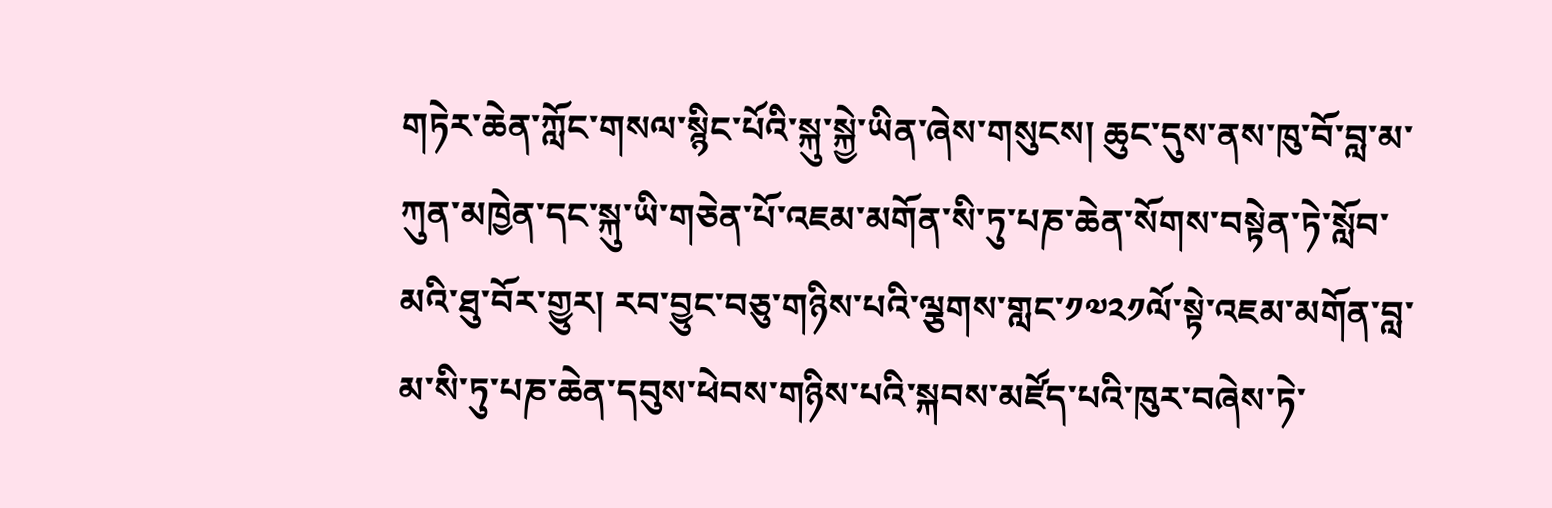གཏེར་ཆེན་ཀློང་གསལ་སྙིང་པོའི་སྐུ་སྐྱེ་ཡིན་ཞེས་གསུངས། ཆུང་དུས་ནས་ཁུ་བོ་བླ་མ་ཀུན་མཁྱེན་དང་སྐུ་ཡི་གཅེན་པོ་འཇམ་མགོན་སི་ཏུ་པཎ་ཆེན་སོགས་བསྟེན་ཏེ་སློབ་མའི་ཐུ་བོར་གྱུར། རབ་བྱུང་བཅུ་གཉིས་པའི་ལྕགས་གླང་༡༧༢༡ལོ་སྟེ་འཇམ་མགོན་བླ་མ་སི་ཏུ་པཎ་ཆེན་དབུས་ཕེབས་གཉིས་པའི་སྐབས་མཛོད་པའི་ཁུར་བཞེས་ཏེ་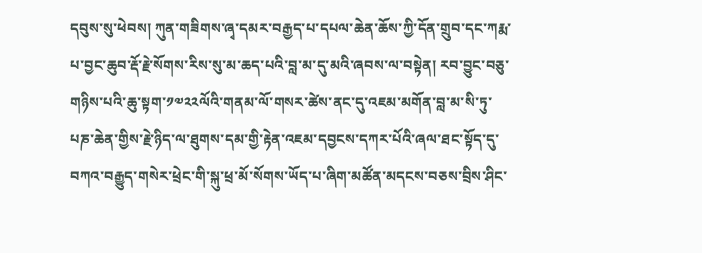དབུས་སུ་ཕེབས། ཀུན་གཟིགས་ཞྭ་དམར་བརྒྱད་པ་དཔལ་ཆེན་ཆོས་ཀྱི་དོན་གྲུབ་དང་ཀརྨ་པ་བྱང་ཆུབ་རྡོ་རྗེ་སོགས་རིས་སུ་མ་ཆད་པའི་བླ་མ་དུ་མའི་ཞབས་ལ་བསྟེན། རབ་བྱུང་བཅུ་གཉིས་པའི་ཆུ་སྟག་༡༧༢༢ལོའི་གནམ་ལོ་གསར་ཚེས་ནང་དུ་འཇམ་མགོན་བླ་མ་སི་ཏུ་པཎ་ཆེན་གྱིས་རྗེ་ཉིད་ལ་ཐུགས་དམ་གྱི་རྟེན་འཇམ་དབྱངས་དཀར་པོའི་ཞལ་ཐང་སྟོད་དུ་བཀའ་བརྒྱུད་གསེར་ཕྲེང་གི་སྐུ་ཕྲ་མོ་སོགས་ཡོད་པ་ཞིག་མཚོན་མདངས་བཅས་བྲིས་ཤིང་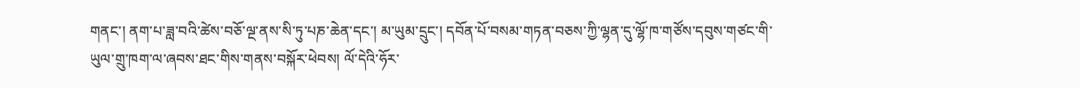གནང་། ནག་པ་ཟླ་བའི་ཚེས་བཅོ་ལྔ་ནས་སི་ཏུ་པཎ་ཆེན་དང་། མ་ཡུམ་དྲུང་། དབོན་པོ་བསམ་གཏན་བཅས་ཀྱི་ལྷན་དུ་ལྷོ་ཁ་གཙོས་དབུས་གཙང་གི་ཡུལ་གྲུ་ཁག་ལ་ཞབས་ཐང་གིས་གནས་བསྐོར་ཕེབས། ལོ་དེའི་ཧོར་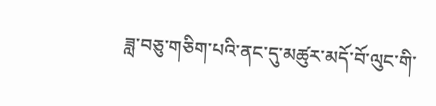ཟླ་བཅུ་གཅིག་པའི་ནང་དུ་མཚུར་མདོ་བོ་ལུང་གི་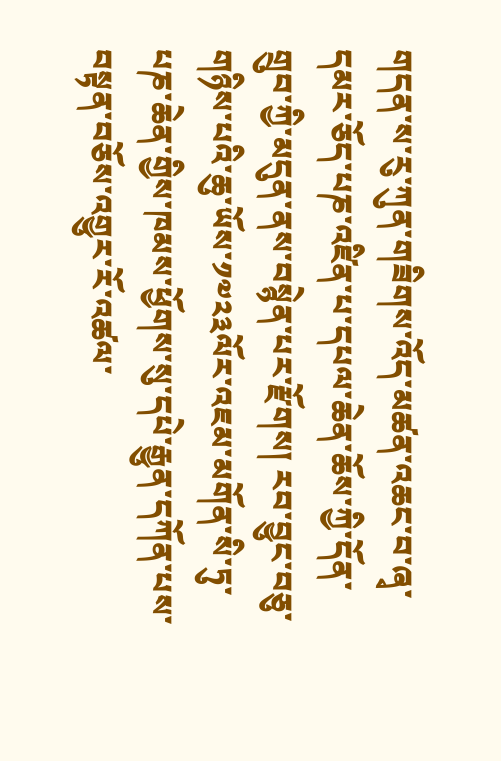གདན་ས་རུ་ཀུན་གཟིགས་འོད་མཚན་འཆང་བ་ཞྭ་དམར་ཅོད་པཎ་འཛིན་པ་དཔལ་ཆེན་ཆོས་ཀྱི་དོན་གྲུབ་ཀྱི་མདུན་ནས་བསྙེན་པར་རྫོགས། རབ་བྱུང་བཅུ་གཉིས་པའི་ཆུ་ཡོས་༡༧༢༣ལོར་འཇམ་མགོན་སི་ཏུ་པཎ་ཆེན་གྱིས་ཁམས་ཕྱོགས་སུ་དཔེ་རྒྱུན་དཀོན་པས་བསྟན་བཅོས་འགྱུར་རོ་འཚལ་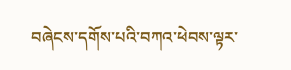བཞེངས་དགོས་པའི་བཀའ་ཕེབས་ལྟར་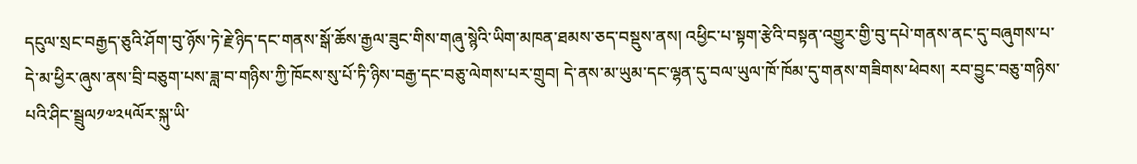དངུལ་སྲང་བརྒྱད་ཅུའི་ཤོག་བུ་ཉོས་ཏེ་རྗེ་ཉིད་དང་གནས་སྒོ་ཆོས་རྒྱལ་ཟུང་གིས་གཞུ་སྙེའི་ཡིག་མཁན་ཐམས་ཅད་བསྡུས་ནས། འཕྱིང་པ་སྟག་རྩེའི་བསྟན་འགྱུར་གྱི་བུ་དཔེ་གནས་ནང་དུ་བཞུགས་པ་དེ་མ་ཕྱིར་ཞུས་ནས་བྲི་བཅུག་པས་ཟླ་བ་གཉིས་ཀྱི་ཁོངས་སུ་པོ་ཏི་ཉིས་བརྒྱ་དང་བཅུ་ལེགས་པར་གྲུབ། དེ་ནས་མ་ཡུམ་དང་ལྷན་དུ་བལ་ཡུལ་ཁོ་ཁོམ་དུ་གནས་གཟིགས་ཕེབས། རབ་བྱུང་བཅུ་གཉིས་པའི་ཤིང་སྦྲུལ༡༧༢༥ལོར་སྐུ་ཡི་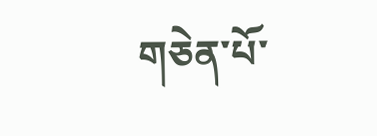གཅེན་པོ་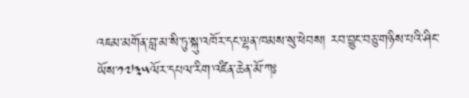འཇམ་མགོན་བླ་མ་སི་ཏུ་སྐུ་འཁོར་དང་ལྷན་ཁམས་སུ་ཕེབས། རབ་བྱུང་བཅུ་གཉིས་པའི་ཤིང་ཡོས་༡༧༣༥ལོར་དཔལ་རིག་འཛིན་ཆེན་མོ་ཀཿ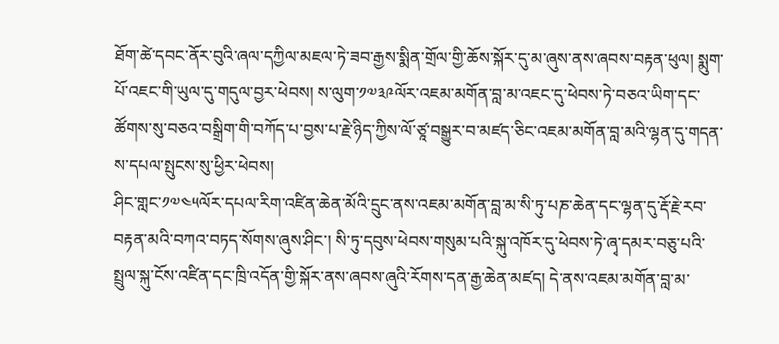ཐོག་ཚེ་དབང་ནོར་བུའི་ཞལ་དཀྱིལ་མཇལ་ཏེ་ཟབ་རྒྱས་སྨིན་གྲོལ་གྱི་ཆོས་སྐོར་དུ་མ་ཞུས་ནས་ཞབས་བརྟན་ཕུལ། སྨུག་པོ་འཇང་གི་ཡུལ་དུ་གདུལ་བྱར་ཕེབས། ས་ལུག་༡༧༣༩ལོར་འཇམ་མགོན་བླ་མ་འཇང་དུ་ཕེབས་ཏེ་བཅའ་ཡིག་དང་ཚོགས་སུ་བཅའ་བསྒྲིག་གི་བཀོད་པ་བྱས་པ་རྗེ་ཉིད་ཀྱིས་ལོ་ཙཱ་བསྒྱུར་བ་མཛད་ཅིང་འཇམ་མགོན་བླ་མའི་ལྷན་དུ་གདན་ས་དཔལ་སྤུངས་སུ་ཕྱིར་ཕེབས།
ཤིང་གླང་༡༧༤༥ལོར་དཔལ་རིག་འཛིན་ཆེན་མོའི་དྲུང་ནས་འཇམ་མགོན་བླ་མ་སི་ཏུ་པཎ་ཆེན་དང་ལྷན་དུ་རྡོ་རྗེ་རབ་བརྟན་མའི་བཀའ་བཏད་སོགས་ཞུས་ཤིང་། སི་ཏུ་དབུས་ཕེབས་གསུམ་པའི་སྐུ་འཁོར་དུ་ཕེབས་ཏེ་ཞྭ་དམར་བཅུ་པའི་སྤྲུལ་སྐུ་ངོས་འཛིན་དང་ཁྲི་འདོན་གྱི་སྐོར་ནས་ཞབས་ཞུའི་རོགས་དན་རྒྱ་ཆེན་མཛད། དེ་ནས་འཇམ་མགོན་བླ་མ་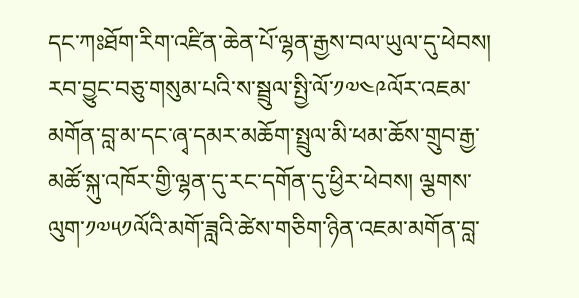དང་ཀཿཐོག་རིག་འཛིན་ཆེན་པོ་ལྷན་རྒྱས་བལ་ཡུལ་དུ་ཕེབས། རབ་བྱུང་བཅུ་གསུམ་པའི་ས་སྦྲུལ་སྤྱི་ལོ་༡༧༤༩ལོར་འཇམ་མགོན་བླ་མ་དང་ཞྭ་དམར་མཆོག་སྤྲུལ་མི་ཕམ་ཆོས་གྲུབ་རྒྱ་མཚོ་སྐུ་འཁོར་གྱི་ལྷན་དུ་རང་དགོན་དུ་ཕྱིར་ཕེབས། ལྕགས་ལུག་༡༧༥༡ལོའི་མགོ་ཟླའི་ཚེས་གཅིག་ཉིན་འཇམ་མགོན་བླ་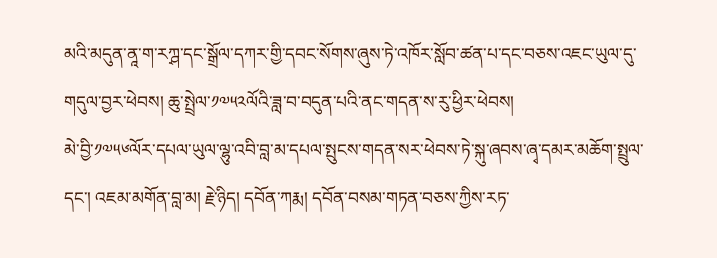མའི་མདུན་ནཱ་ག་རཀྴ་དང་སྒྲོལ་དཀར་གྱི་དབང་སོགས་ཞུས་ཏེ་འཁོར་སློབ་ཚན་པ་དང་བཅས་འཇང་ཡུལ་དུ་གདུལ་བྱར་ཕེབས། ཆུ་སྤྲེལ་༡༧༥༢ལོའི་ཟླ་བ་བདུན་པའི་ནང་གདན་ས་རུ་ཕྱིར་ཕེབས།
མེ་བྱི་༡༧༥༦ལོར་དཔལ་ཡུལ་ལྷུ་འབི་བླ་མ་དཔལ་སྤུངས་གདན་སར་ཕེབས་ཏེ་སྐུ་ཞབས་ཞྭ་དམར་མཆོག་སྤྲུལ་དང་། འཇམ་མགོན་བླ་མ། རྗེ་ཉིད། དབོན་ཀརྨ། དབོན་བསམ་གཏན་བཅས་ཀྱིས་རཏ་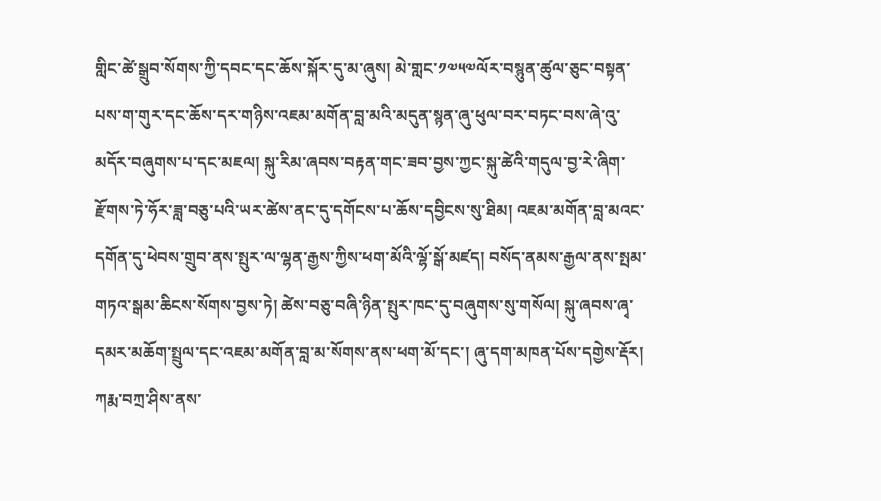གླིང་ཚེ་སྒྲུབ་སོགས་ཀྱི་དབང་དང་ཆོས་སྐོར་དུ་མ་ཞུས། མེ་གླང་༡༧༥༧ལོར་བསྙུན་ཚུལ་ཅུང་བསྟན་པས་ག་གུར་དང་ཆོས་དར་གཉིས་འཇམ་མགོན་བླ་མའི་མདུན་སྙན་ཞུ་ཕུལ་བར་བཏང་བས་ཞེ་འུ་མདོར་བཞུགས་པ་དང་མཇལ། སྐུ་རིམ་ཞབས་བརྟན་གང་ཟབ་བྱས་ཀྱང་སྐུ་ཚེའི་གདུལ་བྱ་རེ་ཞིག་རྫོགས་ཏེ་ཧོར་ཟླ་བཅུ་པའི་ཡར་ཚེས་ནང་དུ་དགོངས་པ་ཆོས་དབྱིངས་སུ་ཐིམ། འཇམ་མགོན་བླ་མའང་དགོན་དུ་ཕེབས་གྲུབ་ནས་སྤུར་ལ་ལྷན་རྒྱས་ཀྱིས་ཕག་མོའི་ལྷོ་སྒོ་མཛད། བསོད་ནམས་རྒྱལ་ནས་སྤམ་གཏའ་སྒམ་ཆིངས་སོགས་བྱས་ཏེ། ཚེས་བཅུ་བཞི་ཉིན་སྤུར་ཁང་དུ་བཞུགས་སུ་གསོལ། སྐུ་ཞབས་ཞྭ་དམར་མཆོག་སྤྲུལ་དང་འཇམ་མགོན་བླ་མ་སོགས་ནས་ཕག་མོ་དང་། ཞུ་དག་མཁན་པོས་དགྱེས་རྡོར། ཀརྨ་བཀྲ་ཤིས་ནས་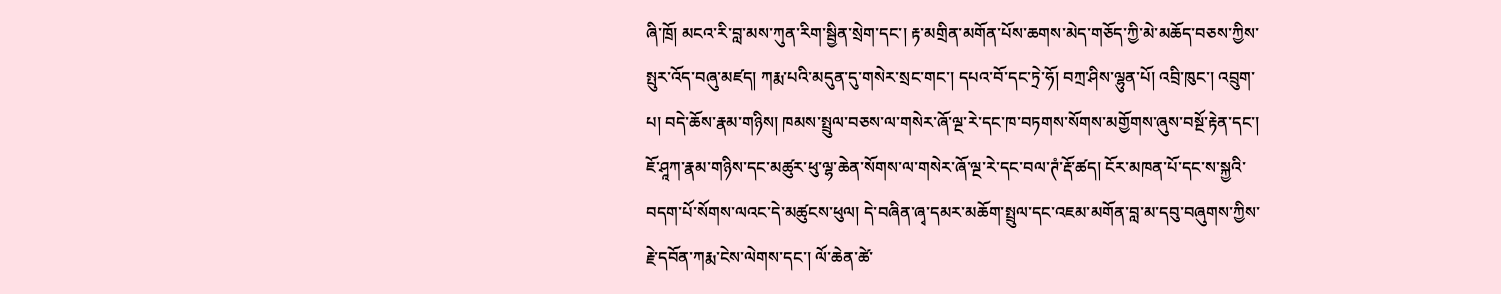ཞི་ཁྲོ། མངའ་རི་བླ་མས་ཀུན་རིག་སྦྱིན་སྲེག་དང་། རྟ་མགྲིན་མགོན་པོས་ཆགས་མེད་གཅོད་ཀྱི་མེ་མཆོད་བཅས་ཀྱིས་སྤུར་འོད་བཞུ་མཛད། ཀརྨ་པའི་མདུན་དུ་གསེར་སྲང་གང་། དཔའ་བོ་དང་ཏྲེ་ཧོ། བཀྲ་ཤིས་ལྷུན་པོ། འབྲི་ཁུང་། འབྲུག་པ། བདེ་ཆོས་རྣམ་གཉིས། ཁམས་སྤྲུལ་བཅས་ལ་གསེར་ཞོ་ལྔ་རེ་དང་ཁ་བཏགས་སོགས་མགྱོགས་ཞུས་བསྔོ་རྟེན་དང་། ཇོ་ཤཱཀ་རྣམ་གཉིས་དང་མཚུར་ཕུ་ལྷ་ཆེན་སོགས་ལ་གསེར་ཞོ་ལྔ་རེ་དང་བལ་ཊཾ་རྡོ་ཚད། ངོར་མཁན་པོ་དང་ས་སྐྱའི་བདག་པོ་སོགས་ལའང་དེ་མཚུངས་ཕུལ། དེ་བཞིན་ཞྭ་དམར་མཆོག་སྤྲུལ་དང་འཇམ་མགོན་བླ་མ་དབུ་བཞུགས་ཀྱིས་རྗེ་དབོན་ཀརྨ་ངེས་ལེགས་དང་། ལོ་ཆེན་ཚེ་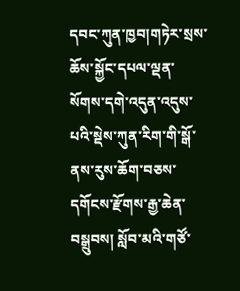དབང་ཀུན་ཁྱབ།གཏེར་སྲས་ཆོས་སྐྱོང་དཔལ་ལྡན་སོགས་དགེ་འདུན་འདུས་པའི་སྡེས་ཀུན་རིག་གི་སྒོ་ནས་རུས་ཆོག་བཅས་དགོངས་རྫོགས་རྒྱ་ཆེན་བསྒྲུབས། སློབ་མའི་གཙོ་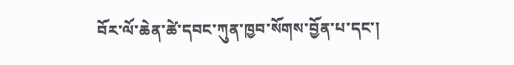བོར་ལོ་ཆེན་ཚེ་དབང་ཀུན་ཁྱབ་སོགས་བྱོན་པ་དང་།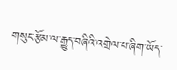གསུང་རྩོམ་ལ་རྒྱུད་བཞིའི་འགྲེལ་པ་ཞིག་ཡོད་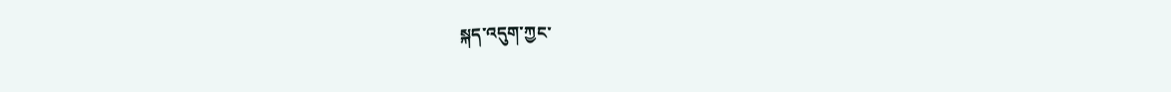སྐད་འདུག་ཀྱང་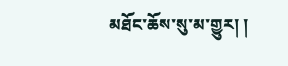མཐོང་ཆོས་སུ་མ་གྱུར། །